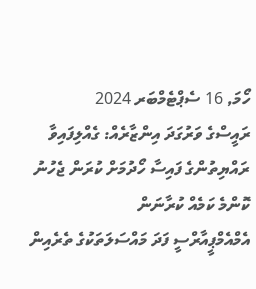ހޯމަ, 16 ސެޕްޓެމްބަރ 2024
ރައީސްގެ ވަރުގަދަ އިންޒާރެއް: ގެއްލިފައިވާ ރައްޔިތުންގެ ފައިސާ ހޯދުމަށް ކުރަން ޖެހުނު ކޮންމެ ކަމެއް ކުރާނަން
އެމްއެމްޕީއާރްސީ ފަދަ މައްސަލަތަކުގެ ތެރެއިން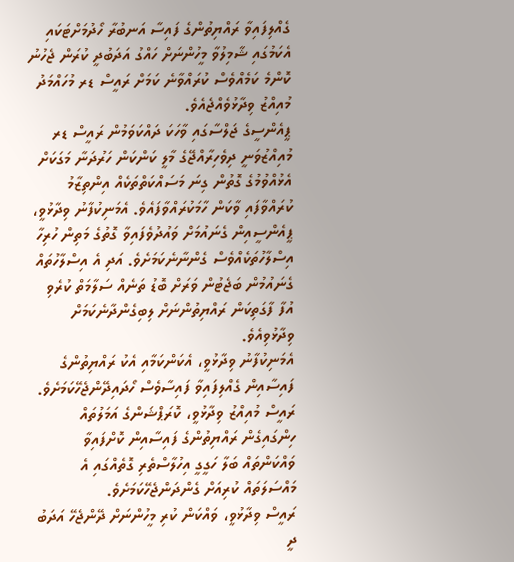ގެއްލިފައިވާ ރައްޔިތުންގެ ފައިސާ އަނބުރާ ހޯދުމަށްޓަކައި އެކަމުގައި ޝާމިލުވާ މީހުންނަށް ހައްގު އަދަބުދީ ކުރަން ޖެހުނު ކޮންމެ ކަމެއްވެސް ކުރައްވާނެ ކަމަށް ރައީސް ޑރ މުހައްމަދު މުއިއްޒު ވިދާޅުވެއްޖެއެވެ.
ޕީއެންސީގެ ޖަލްސާގައި ވާހަކަ ދައްކަވަމުން ރައީސް ޑރ މުއިއްޒުވަނީ ދިވެހިރާއްޖޭގެ މާލީ ކަންކަން ހަރުދަނާ މަގަކަށް އެޅުއްވުމުގެ ގޮތުން ގިނަ މަސައްކަތްތަކެއް އިންތިޒާމު ކުރައްވާފައި ވާކަން ހާމަކުރައްވާފައެވެ. އެމަނިކުފާނު ވިދާޅުވީ، ޕީއެންސީއިން ގެނައުމަށް ވައުދުވެފައިވާ ގޮތުގެ މަތިން ހުރިހާ އިސްލާހުތަކެއްވެސް ގެންނާނެކަމަށެވެ. އަދި އެ އިސްލާހުތައް ގެނައުމުން ބަޖެޓުން ވަރަށް ބޮޑު ތަނެއް ސަލާމަތް ކުރެވި އުފާ ފާގަތިކަން ރައްޔިތުންނަށް ލިބިގެންދާނެކަމަށް ވިދާޅުވިއެވެ.
އެމަނިކުފާނު ވިދާޅުވީ، އެކަންކަމާއި އެކު ރައްޔިތުންގެ ފައިސާއިން ގެއްލިފައިވާ ފައިސާވެސް ހޯދައިދޭންޖެހޭކަމަށެވެ. ރައީސް މުއިއްޒު ވިދާޅުވީ، ކޮރަޕްޝަންގެ އަމަލުތައް ހިންގައިގެން ރައްޔިތުންގެ ފައިސާއިން ކޮށްފައިވާ ވައްކަންތައް ބަލާ ހަގީގީ އިހުލާސްތެރި ގޮތެއްގައި އެ މައްސަލަތައް ކުރިއަށް ގެންދަންޖެހޭކަމަށެވެ.
ރައީސް ވިދާޅުވީ، ވައްކަން ކުރި މީހުންނަށް ދޭންޖެހޭ އަދަބު ދީ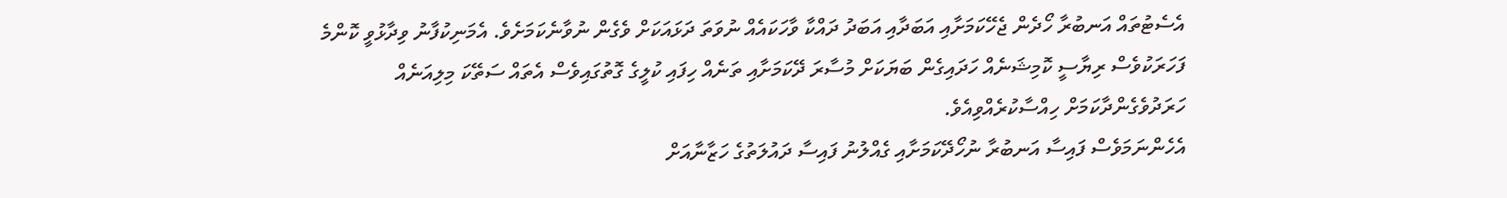އެސެޓުތައް އަނބުރާ ހޯދެން ޖެހޭކަމަށާއި އަބަދާއި އަބަދު ދައްކާ ވާހަކައެއް ނުވަތަ ދަޅައަކަށް ވެގެން ނުވާނެކަމަށެވެ. އެމަނިކުފާނު ވިދާޅުވީ ކޮންމެ ފަހަރަކުވެސް ރިޔާސީ ކޮމިޝަނެއް ހަދައިގެން ބަޔަކަށް މުސާރަ ދޭކަމަށާއި ތަނެއް ހިފައި ކުލީގެ ގޮތުގައިވެސް އެތައް ސަތޭކަ މިލިއަނެއް ހަރަދުވެގެންދާކަމަށް ހިއްސާކުރެއްވިއެވެ.
އެހެންނަމަވެސް ފައިސާ އަނބުރާ ނުހޯދޭކަމަށާއި ގެއްލުނު ފައިސާ ދައުލަތުގެ ހަޒާނާއަށް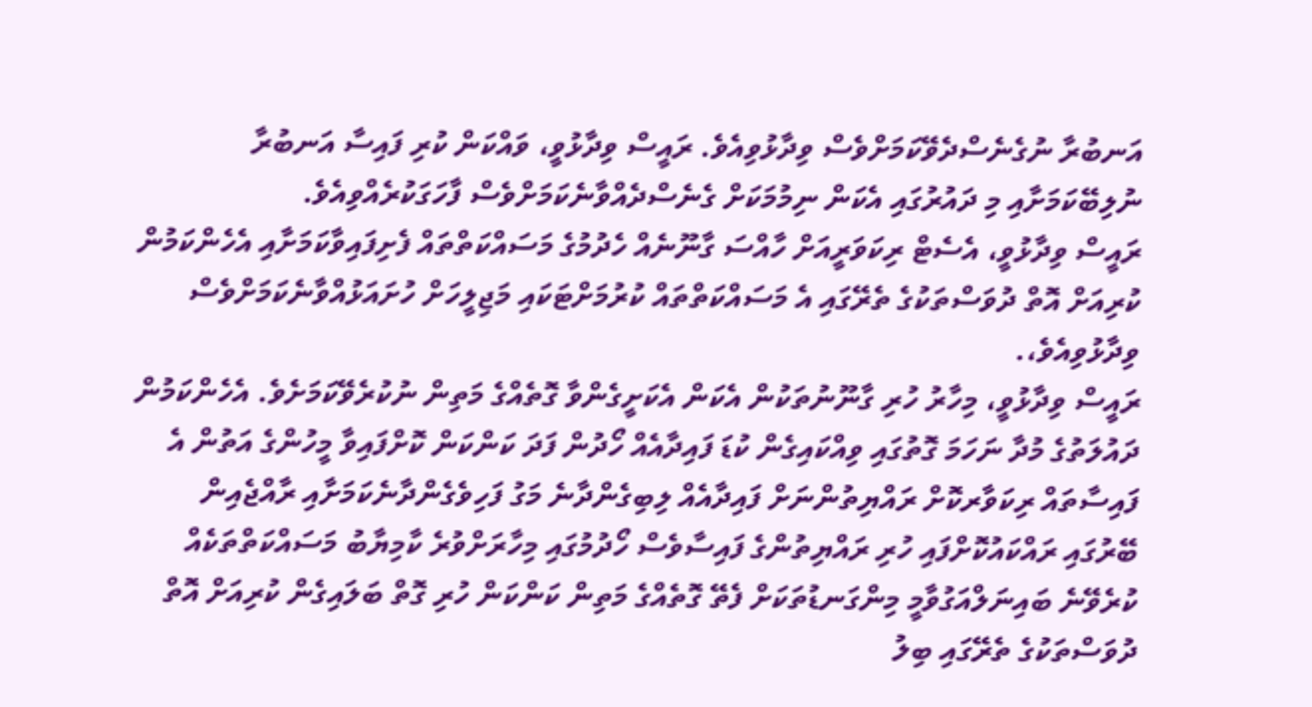އަނބުރާ ނުގެނެސްދެވޭކަމަށްވެސް ވިދާޅުވިއެވެ. ރައީސް ވިދާޅުވީ، ވައްކަން ކުރި ފައިސާ އަނބުރާ ނުލިބޭކަމަށާއި މި ދައުރުގައި އެކަން ނިމުމަކަށް ގެނެސްދެއްވާނެކަމަށްވެސް ފާހަގަކުރެއްވިއެވެ.
ރައީސް ވިދާޅުވީ، އެސެޓް ރިކަވަރީއަށް ހާއްސަ ގާނޫނެއް ހެދުމުގެ މަސައްކަތްތައް ފެށިފައިވާކަމަށާއި އެހެންކަމުން ކުރިއަށް އޮތް ދުވަސްތަކުގެ ތެރޭގައި އެ މަސައްކަތްތައް ކުރުމަށްޓަކައި މަޖިލީހަށް ހުށައަޅުއްވާނެކަމަށްވެސް ވިދާޅުވިއެވެ،.
ރައީސް ވިދާޅުވީ، މިހާރު ހުރި ގާނޫނުތަކުން އެކަން އެކަށީގެންވާ ގޮތެއްގެ މަތިން ނުކުރެވޭކަމަށެވެ. އެހެންކަމުން ދައުލަތުގެ މުދާ ނަހަމަ ގޮތުގައި ވިއްކައިގެން ކުޑަ ފައިދާއެއް ހޯދުން ފަދަ ކަންކަން ކޮށްފައިވާ މީހުންގެ އަތުން އެ ފައިސާތައް ރިކަވާރކޮށް ރައްޔިތުންނަށް ފައިދާއެއް ލިބިގެންދާނެ މަގު ފަހިވެގެންދާނެކަމަށާއި ރާއްޖެއިން ބޭރުގައި ރައްކައުކޮށްފައި ހުރި ރައްޔިތުންގެ ފައިސާވެސް ހޯދުމުގައި މިހާރަށްވުރެ ކާމިޔާބު މަސައްކަތްތަކެއް ކުރެވޭނެ ބައިނަލްއަގުވާމީ މިންގަނޑުތަކަށް ފެތޭ ގޮތެއްގެ މަތިން ކަންކަން ހުރި ގޮތް ބަލައިގެން ކުރިއަށް އޮތް ދުވަސްތަކުގެ ތެރޭގައި ބިލު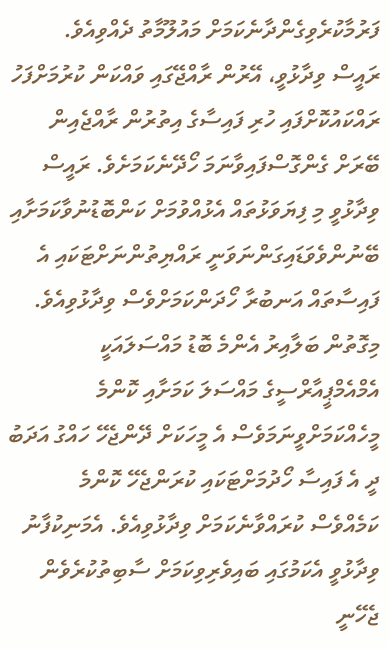ފަރުމާކުރެވިގެންދާނެކަމަށް މައުލޫމާތު ދެއްވިއެވެ.
ރައީސް ވިދާޅުވީ، އޭރުން ރާއްޖޭގައި ވައްކަން ކުރުމަށްފަހު ރައްކައުކޮށްފައި ހުރި ފައިސާގެ އިތުރުން ރާއްޖެއިން ބޭރަށް ގެންގޮސްފައިވާނަމަ ހޯދޭނެކަމަށެވެ. ރައީސް ވިދާޅުވީ މި ފިޔަވަޅުތައް އެޅުއްވުމަށް ކަންބޮޑުނުވާކަމަށާއި ބޭނުންވެވަޑައިގަންނަވަނީ ރައްޔިތުންނަށްޓަކައި އެ ފައިސާތައް އަނބުރާ ހޯދަންކަމަށްވެސް ވިދާޅުވިއެވެ.
މިގޮތުން ބަލާއިރު އެންމެ ބޮޑު މައްސަލައަކީ އެމްއެމްޕީއާރްސީގެ މައްސަލަ ކަމަށާއި ކޮންމެ މީހެއްކަމަށްވީނަމަވެސް އެ މީހަކަށް ދޭންޖެހޭ ހައްގު އަދަބު ދީ އެ ފައިސާ ހޯދުމަށްޓަކައި ކުރަންޖެހޭ ކޮންމެ ކަމެއްވެސް ކުރައްވާނެކަމަށް ވިދާޅުވިއެވެ. އެމަނިކުފާނު ވިދާޅުވީ އެކަމުގައި ބައިވެރިވިކަމަށް ސާބިތުކުރެވެން ޖެހޭނީ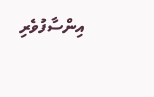އިންސާފުވެރި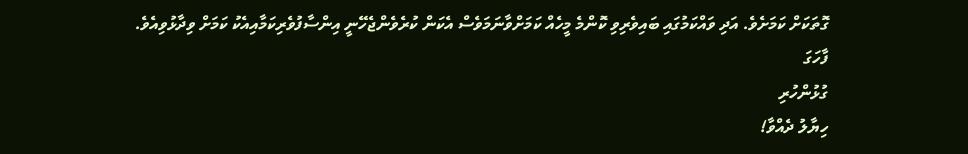ގޮތަކަށް ކަމަށެވެ. އަދި ވައްކަމުގައި ބައިވެރިވި ކޮންމެ މީހެއް ކަމަށްވާނަމަވެސް އެކަން ކުރެވެންޖެހޭނީ އިންސާފުވެރިކަމާއިއެކު ކަމަށް ވިދާޅުވިއެވެ.
ފާހަގަ
ގުޅުންހުރި
ހިޔާލު ދެއްވާ!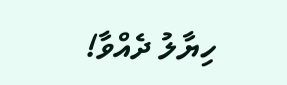ހިޔާލު ދެއްވާ!